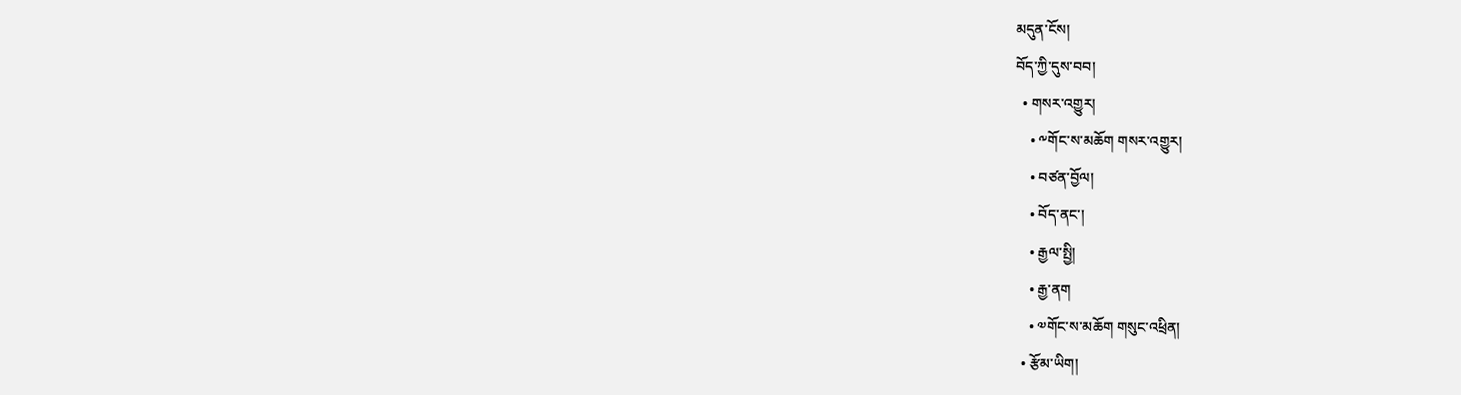མདུན་ངོས།
བོད་ཀྱི་དུས་བབ།
  • གསར་འགྱུར།
    • ༸གོང་ས་མཆོག གསར་འགྱུར།
    • བཙན་བྱོལ།
    • བོད་ནང་།
    • རྒྱལ་སྤྱི།
    • རྒྱ་ནག
    • ༧གོང་ས་མཆོག གསུང་འཕྲིན།
  • རྩོམ་ཡིག།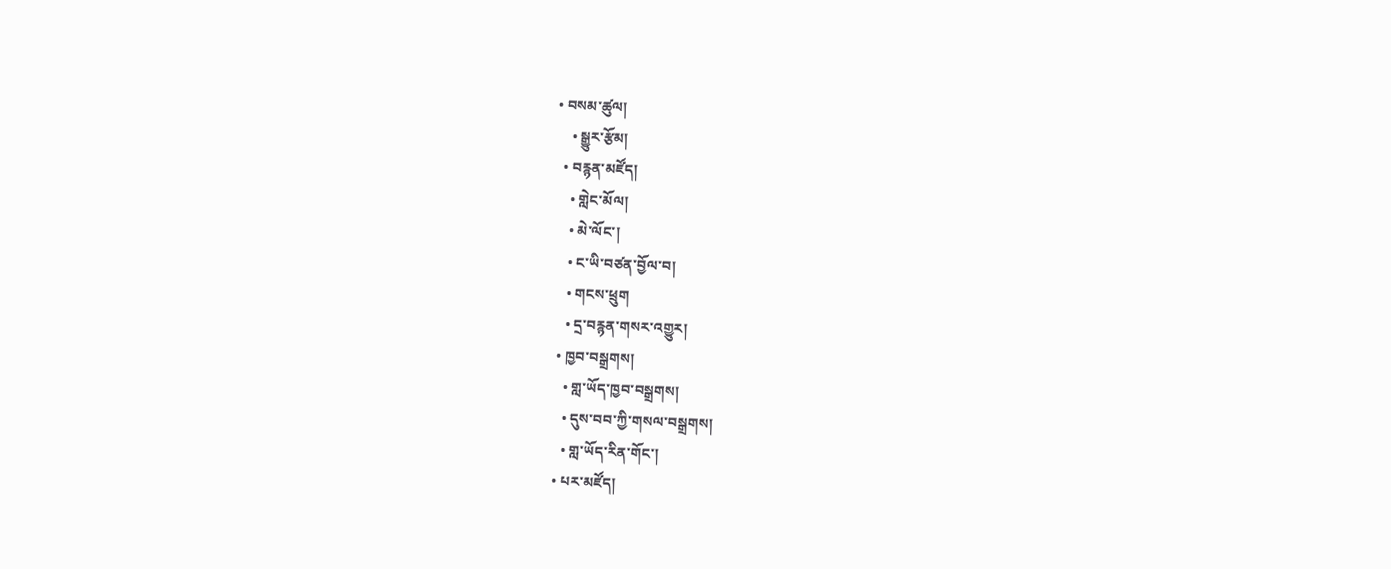• བསམ་ཚུལ།
    • སྒྱུར་རྩོམ།
  • བརྙན་མཛོད།
    • གླེང་མོལ།
    • མེ་ལོང་།
    • ང་ཡི་བཙན་བྱོལ་བ།
    • གངས་ཕྲུག
    • དྲ་བརྙན་གསར་འགྱུར།
  • ཁྱབ་བསྒྲགས།
    • གླ་ཡོད་ཁྱབ་བསྒྲགས།
    • དུས་བབ་ཀྱི་གསལ་བསྒྲགས།
    • གླ་ཡོད་རིན་གོང་།
  • པར་མཛོད།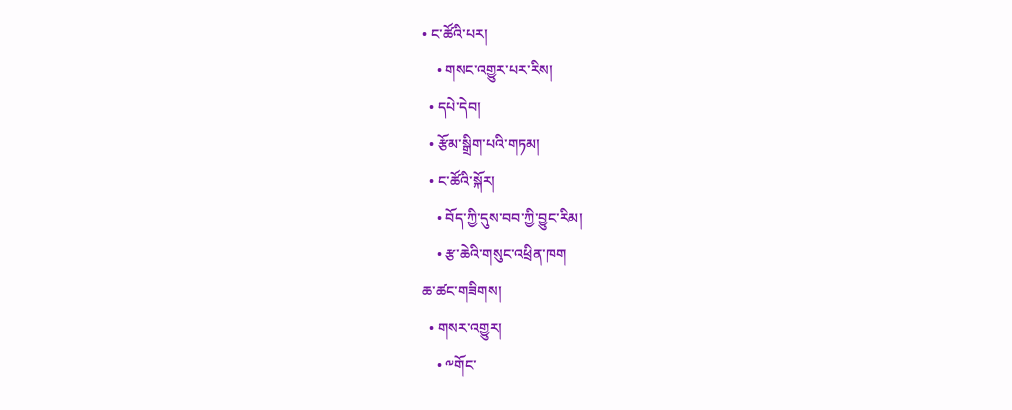• ང་ཚོའི་པར།
    • གསང་འགྱུར་པར་རིས།
  • དཔེ་དེབ།
  • རྩོམ་སྒྲིག་པའི་གཏམ།
  • ང་ཚོའི་སྐོར།
    • བོད་ཀྱི་དུས་བབ་ཀྱི་བྱུང་རིམ།
    • རྩ་ཆེའི་གསུང་འཕྲིན་ཁག
ཆ་ཚང་གཟིགས།
  • གསར་འགྱུར།
    • ༸གོང་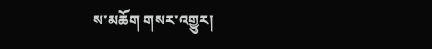ས་མཆོག གསར་འགྱུར།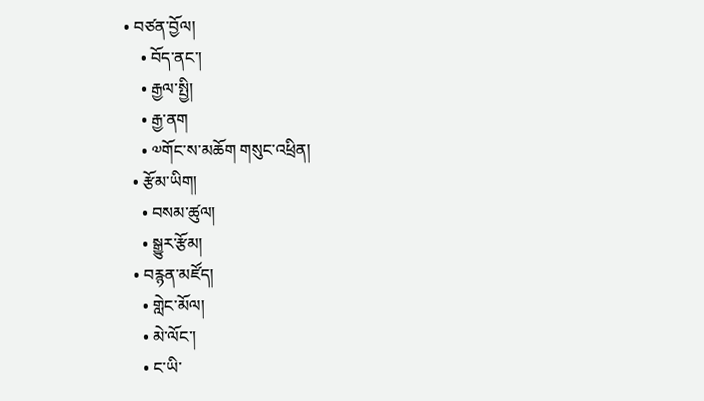• བཙན་བྱོལ།
    • བོད་ནང་།
    • རྒྱལ་སྤྱི།
    • རྒྱ་ནག
    • ༧གོང་ས་མཆོག གསུང་འཕྲིན།
  • རྩོམ་ཡིག།
    • བསམ་ཚུལ།
    • སྒྱུར་རྩོམ།
  • བརྙན་མཛོད།
    • གླེང་མོལ།
    • མེ་ལོང་།
    • ང་ཡི་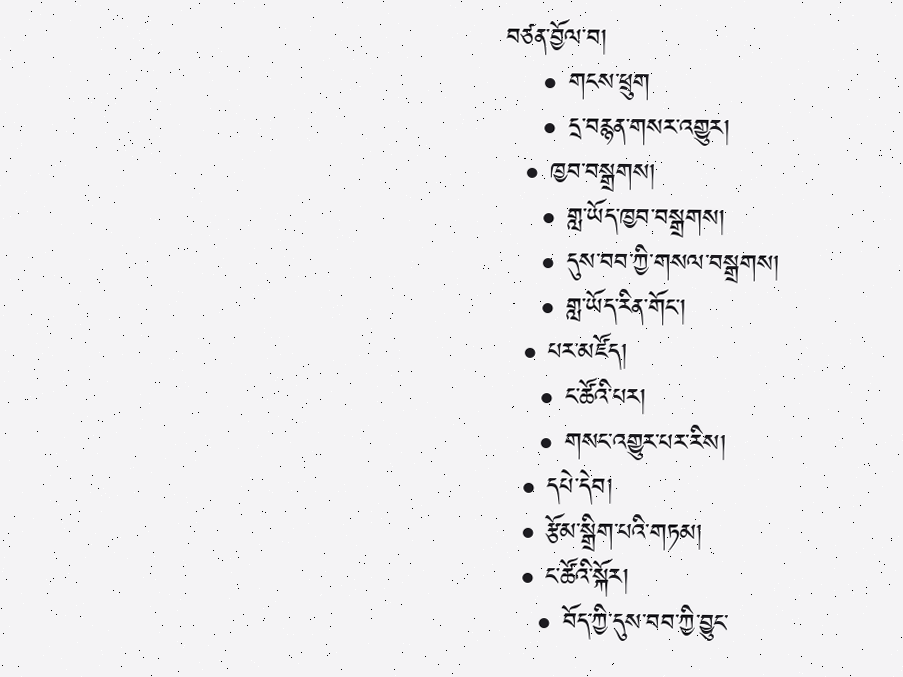བཙན་བྱོལ་བ།
    • གངས་ཕྲུག
    • དྲ་བརྙན་གསར་འགྱུར།
  • ཁྱབ་བསྒྲགས།
    • གླ་ཡོད་ཁྱབ་བསྒྲགས།
    • དུས་བབ་ཀྱི་གསལ་བསྒྲགས།
    • གླ་ཡོད་རིན་གོང་།
  • པར་མཛོད།
    • ང་ཚོའི་པར།
    • གསང་འགྱུར་པར་རིས།
  • དཔེ་དེབ།
  • རྩོམ་སྒྲིག་པའི་གཏམ།
  • ང་ཚོའི་སྐོར།
    • བོད་ཀྱི་དུས་བབ་ཀྱི་བྱུང་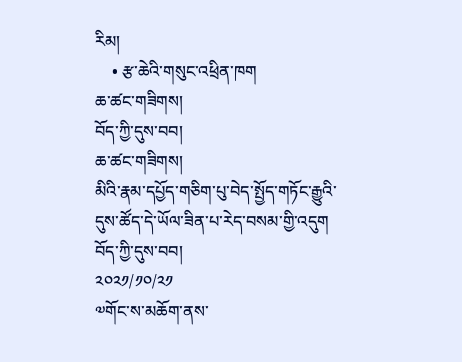རིམ།
    • རྩ་ཆེའི་གསུང་འཕྲིན་ཁག
ཆ་ཚང་གཟིགས།
བོད་ཀྱི་དུས་བབ།
ཆ་ཚང་གཟིགས།
མིའི་རྣམ་དཔྱོད་གཅིག་པུ་བེད་སྤྱོད་གཏོང་རྒྱུའི་དུས་ཚོད་དེ་ཡོལ་ཟིན་པ་རེད་བསམ་གྱི་འདུག
བོད་ཀྱི་དུས་བབ།
༢༠༢༡/༡༠/༢༡
༧གོང་ས་མཆོག་ནས་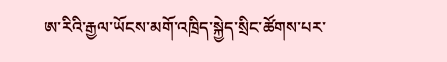ཨ་རིའི་རྒྱལ་ཡོངས་མགོ་འཁྲིད་སྐྱེད་སྲིང་ཚོགས་པར་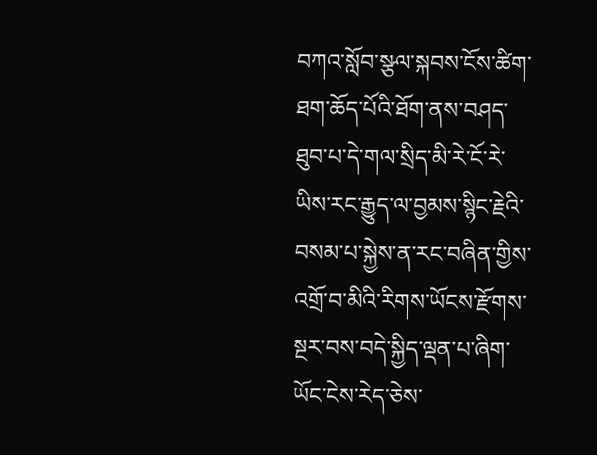བཀའ་སློབ་སྩལ་སྐབས་ངོས་ཚིག་ཐག་ཆོད་པོའི་ཐོག་ནས་བཤད་ཐུབ་པ་དེ་གལ་སྲིད་མི་རེ་ངོ་རེ་ཡིས་རང་རྒྱུད་ལ་བྱམས་སྙིང་རྗེའི་བསམ་པ་སྐྱེས་ན་རང་བཞིན་གྱིས་འགྲོ་བ་མིའི་རིགས་ཡོངས་རྫོགས་སྔར་བས་བདེ་སྐྱིད་ལྡན་པ་ཞིག་ཡོང་ངེས་རེད་ཅེས་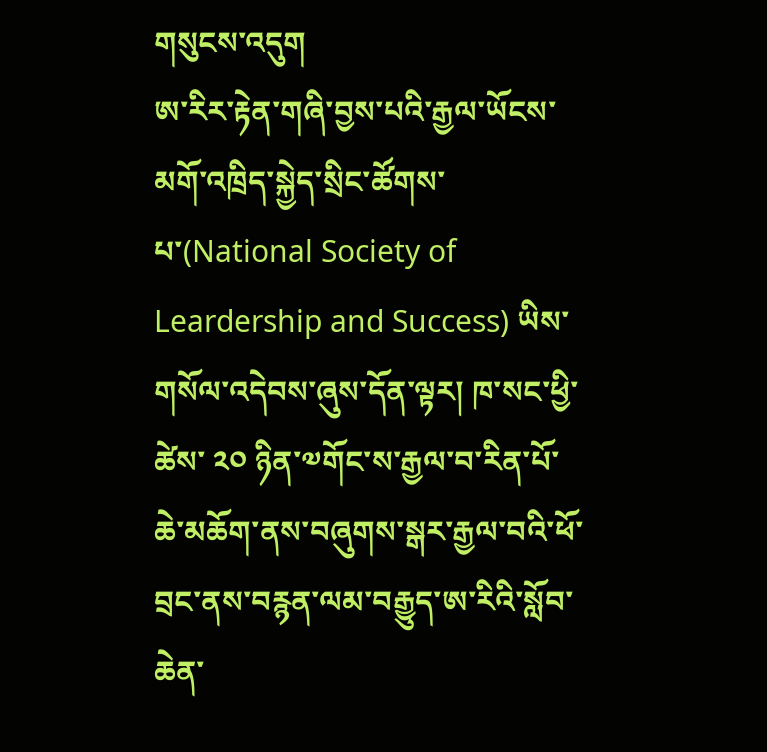གསུངས་འདུག
ཨ་རིར་རྟེན་གཞི་བྱས་པའི་རྒྱལ་ཡོངས་མགོ་འཁྲིད་སྐྱེད་སྲིང་ཚོགས་པ་(National Society of Leardership and Success) ཡིས་གསོལ་འདེབས་ཞུས་དོན་ལྟར། ཁ་སང་ཕྱི་ཚེས་ ༢༠ ཉིན་༧གོང་ས་རྒྱལ་བ་རིན་པོ་ཆེ་མཆོག་ནས་བཞུགས་སྒར་རྒྱལ་བའི་ཕོ་བྲང་ནས་བརྙན་ལམ་བརྒྱུད་ཨ་རིའི་སློབ་ཆེན་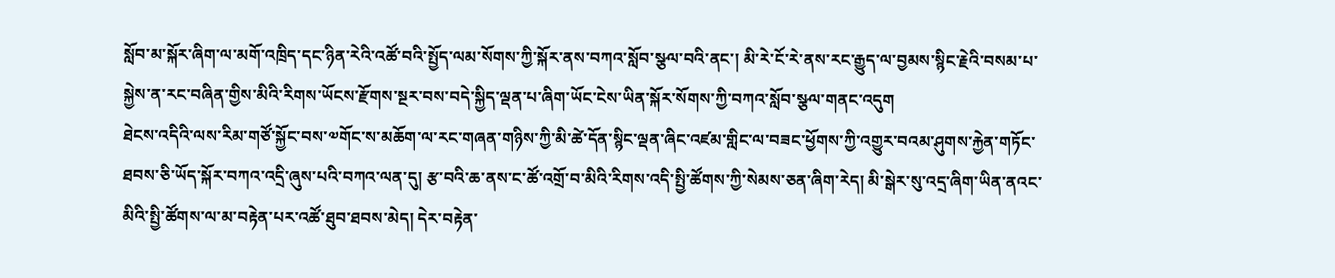སློབ་མ་སྐོར་ཞིག་ལ་མགོ་འཁྲིད་དང་ཉིན་རེའི་འཚོ་བའི་སྤྱོད་ལམ་སོགས་ཀྱི་སྐོར་ནས་བཀའ་སློབ་སྩལ་བའི་ནང་། མི་རེ་ངོ་རེ་ནས་རང་རྒྱུད་ལ་བྱམས་སྙིང་རྗེའི་བསམ་པ་སྐྱེས་ན་རང་བཞིན་གྱིས་མིའི་རིགས་ཡོངས་རྫོགས་སྔར་བས་བདེ་སྐྱིད་ལྡན་པ་ཞིག་ཡོང་ངེས་ཡིན་སྐོར་སོགས་ཀྱི་བཀའ་སློབ་སྩལ་གནང་འདུག
ཐེངས་འདིའི་ལས་རིམ་གཙོ་སྐྱོང་བས་༧གོང་ས་མཆོག་ལ་རང་གཞན་གཉིས་ཀྱི་མི་ཚེ་དོན་སྙིང་ལྡན་ཞིང་འཛམ་གླིང་ལ་བཟང་ཕྱོགས་ཀྱི་འགྱུར་བའམ་ཤུགས་རྐྱེན་གཏོང་ཐབས་ཅི་ཡོད་སྐོར་བཀའ་འདྲི་ཞུས་པའི་བཀའ་ལན་དུ། རྩ་བའི་ཆ་ནས་ང་ཚོ་འགྲོ་བ་མིའི་རིགས་འདི་སྤྱི་ཚོགས་ཀྱི་སེམས་ཅན་ཞིག་རེད། མི་སྒེར་སུ་འདྲ་ཞིག་ཡིན་ནའང་མིའི་སྤྱི་ཚོགས་ལ་མ་བརྟེན་པར་འཚོ་ཐུབ་ཐབས་མེད། དེར་བརྟེན་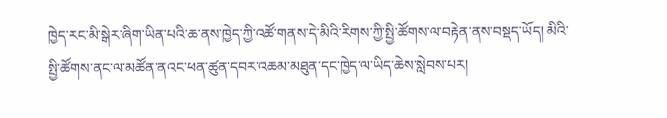ཁྱེད་རང་མི་སྒེར་ཞིག་ཡིན་པའི་ཆ་ནས་ཁྱེད་ཀྱི་འཚོ་གནས་དེ་མིའི་རིགས་ཀྱི་སྤྱི་ཚོགས་ལ་བརྟེན་ནས་བསྡད་ཡོད། མིའི་སྤྱི་ཚོགས་ནང་ལ་མཚོན་ནའང་ཕན་ཚུན་དབར་འཆམ་མཐུན་དང་ཁྱེད་ལ་ཡིད་ཆེས་སླེབས་པར།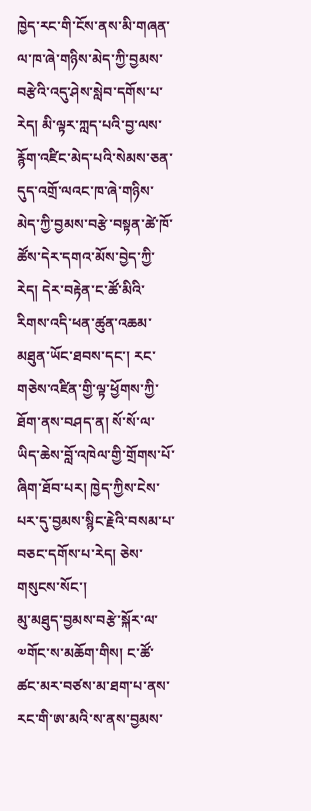ཁྱེད་རང་གི་ངོས་ནས་མི་གཞན་ལ་ཁ་ཞེ་གཉིས་མེད་ཀྱི་བྱམས་བརྩེའི་འདུ་ཤེས་སླེབ་དགོས་པ་རེད། མི་ལྟར་ཀླད་པའི་བྱ་ལས་རྙོག་འཛིང་མེད་པའི་སེམས་ཅན་དུད་འགྲོ་ལའང་ཁ་ཞེ་གཉིས་མེད་ཀྱི་བྱམས་བརྩེ་བསྟན་ཚེ་ཁོ་ཚོས་དེར་དགའ་མོས་བྱེད་ཀྱི་རེད། དེར་བརྟེན་ང་ཚོ་མིའི་རིགས་འདི་ཕན་ཚུན་འཆམ་མཐུན་ཡོང་ཐབས་དང་། རང་གཅེས་འཛིན་གྱི་ལྟ་ཕྱོགས་ཀྱི་ཐོག་ནས་བཤད་ན། སོ་སོ་ལ་ཡིད་ཆེས་བློ་འཁེལ་གྱི་གྲོགས་པོ་ཞིག་ཐོབ་པར། ཁྱེད་ཀྱིས་ངེས་པར་དུ་བྱམས་སྙིང་རྗེའི་བསམ་པ་བཅང་དགོས་པ་རེད། ཅེས་གསུངས་སོང་།
མུ་མཐུད་བྱམས་བརྩེ་སྐོར་ལ་༧གོང་ས་མཆོག་གིས། ང་ཚོ་ཚང་མར་བཙས་མ་ཐག་པ་ནས་རང་གི་ཨ་མའི་ས་ནས་བྱམས་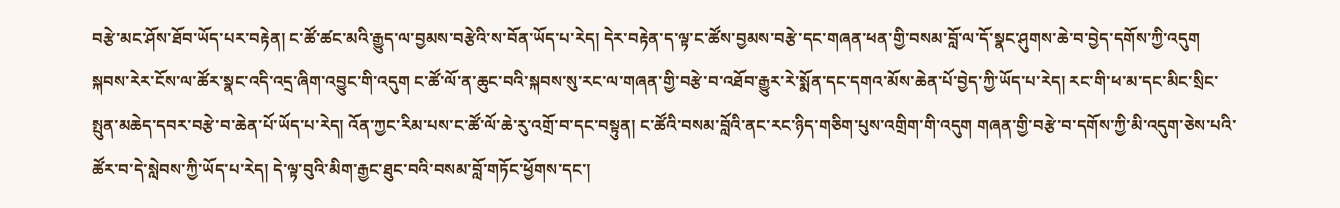བརྩེ་མང་ཤོས་ཐོབ་ཡོད་པར་བརྟེན། ང་ཚོ་ཚང་མའི་རྒྱུད་ལ་བྱམས་བརྩེའི་ས་བོན་ཡོད་པ་རེད། དེར་བརྟེན་ད་ལྟ་ང་ཚོས་བྱམས་བརྩེ་དང་གཞན་ཕན་གྱི་བསམ་བློ་ལ་དོ་སྣང་ཤུགས་ཆེ་བ་བྱེད་དགོས་ཀྱི་འདུག སྐབས་རེར་ངོས་ལ་ཚོར་སྣང་འདི་འདྲ་ཞིག་འབྱུང་གི་འདུག ང་ཚོ་ལོ་ན་ཆུང་བའི་སྐབས་སུ་རང་ལ་གཞན་གྱི་བརྩེ་བ་འཐོབ་རྒྱུར་རེ་སྨོན་དང་དགའ་མོས་ཆེན་པོ་བྱེད་ཀྱི་ཡོད་པ་རེད། རང་གི་ཕ་མ་དང་མིང་སྲིང་སྤུན་མཆེད་དབར་བརྩེ་བ་ཆེན་པོ་ཡོད་པ་རེད། འོན་ཀྱང་རིམ་པས་ང་ཚོ་ལོ་ཆེ་རུ་འགྲོ་བ་དང་བསྟུན། ང་ཚོའི་བསམ་བློའི་ནང་རང་ཉིད་གཅིག་པུས་འགྲིག་གི་འདུག གཞན་གྱི་བརྩེ་བ་དགོས་ཀྱི་མི་འདུག་ཅེས་པའི་ཚོར་བ་དེ་སླེབས་ཀྱི་ཡོད་པ་རེད། དེ་ལྟ་བུའི་མིག་རྒྱང་ཐུང་བའི་བསམ་བློ་གཏོང་ཕྱོགས་དང་།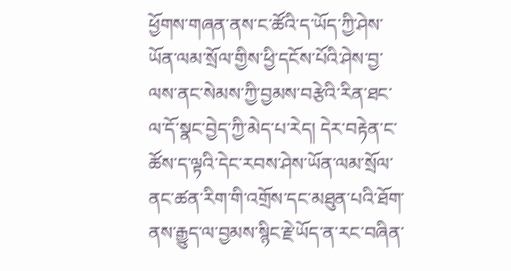ཕྱོགས་གཞན་ནས་ང་ཚོའི་ད་ཡོད་ཀྱི་ཤེས་ཡོན་ལམ་སྲོལ་གྱིས་ཕྱི་དངོས་པོའི་ཤེས་བྱ་ལས་ནང་སེམས་ཀྱི་བྱམས་བརྩེའི་རིན་ཐང་ལ་དོ་སྣང་བྱེད་ཀྱི་མེད་པ་རེད། དེར་བརྟེན་ང་ཚོས་ད་ལྟའི་དེང་རབས་ཤེས་ཡོན་ལམ་སྲོལ་ནང་ཚན་རིག་གི་འགྲོས་དང་མཐུན་པའི་ཐོག་ནས་རྒྱུད་ལ་བྱམས་སྙིང་རྗེ་ཡོད་ན་རང་བཞིན་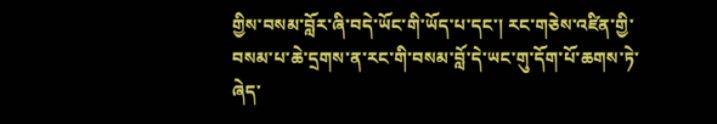གྱིས་བསམ་བློར་ཞི་བདེ་ཡོང་གི་ཡོད་པ་དང་། རང་གཅེས་འཛིན་གྱི་བསམ་པ་ཆེ་དྲགས་ན་རང་གི་བསམ་བློ་དེ་ཡང་གུ་དོག་པོ་ཆགས་ཏེ་ཞེད་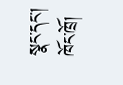སྣང་དང་། ཁོང་ཁྲོ།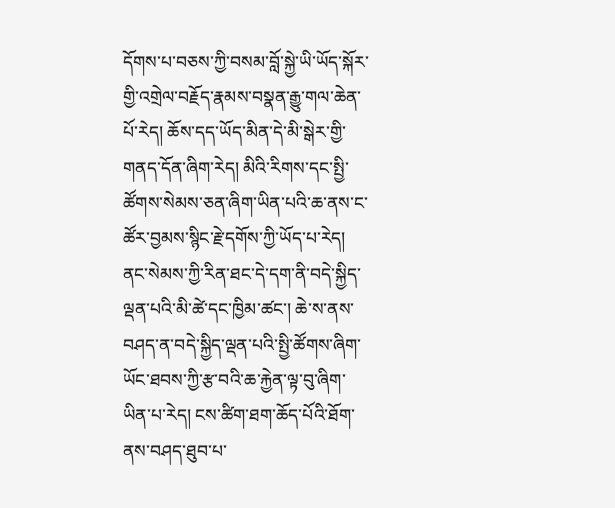དོགས་པ་བཅས་ཀྱི་བསམ་བློ་སྐྱེ་ཡི་ཡོད་སྐོར་གྱི་འགྲེལ་བརྗོད་རྣམས་བསྣན་རྒྱུ་གལ་ཆེན་པོ་རེད། ཆོས་དད་ཡོད་མིན་དེ་མི་སྒེར་གྱི་གནད་དོན་ཞིག་རེད། མིའི་རིགས་དང་སྤྱི་ཚོགས་སེམས་ཅན་ཞིག་ཡིན་པའི་ཆ་ནས་ང་ཚོར་བྱམས་སྙིང་རྗེ་དགོས་ཀྱི་ཡོད་པ་རེད། ནང་སེམས་ཀྱི་རིན་ཐང་དེ་དག་ནི་བདེ་སྐྱིད་ལྡན་པའི་མི་ཚེ་དང་ཁྱིམ་ཚང་། ཆེ་ས་ནས་བཤད་ན་བདེ་སྐྱིད་ལྡན་པའི་སྤྱི་ཚོགས་ཞིག་ཡོང་ཐབས་ཀྱི་རྩ་བའི་ཆ་རྐྱེན་ལྟ་བུ་ཞིག་ཡིན་པ་རེད། ངས་ཚིག་ཐག་ཆོད་པོའི་ཐོག་ནས་བཤད་ཐུབ་པ་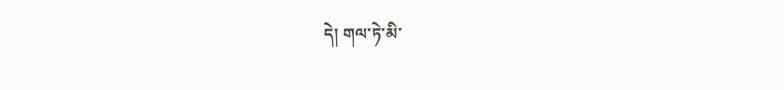དེ། གལ་ཏེ་མི་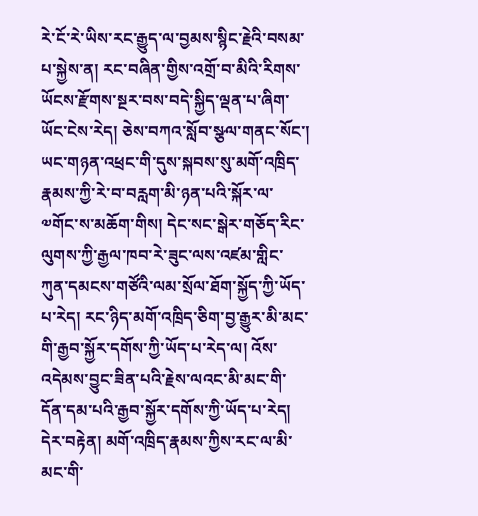རེ་ངོ་རེ་ཡིས་རང་རྒྱུད་ལ་བྱམས་སྙིང་རྗེའི་བསམ་པ་སྐྱེས་ན། རང་བཞིན་གྱིས་འགྲོ་བ་མིའི་རིགས་ཡོངས་རྫོགས་སྔར་བས་བདེ་སྐྱིད་ལྡན་པ་ཞིག་ཡོང་ངེས་རེད། ཅེས་བཀའ་སློབ་སྩལ་གནང་སོང་།
ཡང་གཉན་འཕྲང་གི་དུས་སྐབས་སུ་མགོ་འཁྲིད་རྣམས་ཀྱི་རེ་བ་བརླག་མི་ཉན་པའི་སྐོར་ལ་༧གོང་ས་མཆོག་གིས། དེང་སང་སྒེར་གཅོད་རིང་ལུགས་ཀྱི་རྒྱལ་ཁབ་རེ་ཟུང་ལས་འཛམ་གླིང་ཀུན་དམངས་གཙོའི་ལམ་སྲོལ་ཐོག་སྐྱོད་ཀྱི་ཡོད་པ་རེད། རང་ཉིད་མགོ་འཁྲིད་ཅིག་བྱ་རྒྱུར་མི་མང་གི་རྒྱབ་སྐྱོར་དགོས་ཀྱི་ཡོད་པ་རེད་ལ། འོས་འདེམས་བྱུང་ཟིན་པའི་རྗེས་ལའང་མི་མང་གི་དོན་དམ་པའི་རྒྱབ་སྐྱོར་དགོས་ཀྱི་ཡོད་པ་རེད། དེར་བརྟེན། མགོ་འཁྲིད་རྣམས་ཀྱིས་རང་ལ་མི་མང་གི་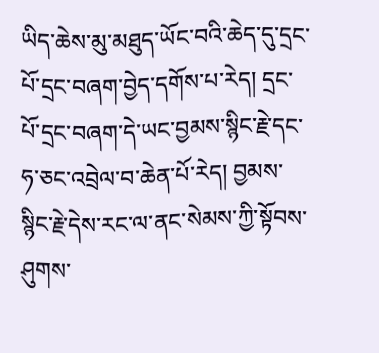ཡིད་ཆེས་མུ་མཐུད་ཡོང་བའི་ཆེད་དུ་དྲང་པོ་དྲང་བཞག་བྱེད་དགོས་པ་རེད། དྲང་པོ་དྲང་བཞག་དེ་ཡང་བྱམས་སྙིང་རྗེ་དང་ཧ་ཅང་འབྲེལ་བ་ཆེན་པོ་རེད། བྱམས་སྙིང་རྗེ་དེས་རང་ལ་ནང་སེམས་ཀྱི་སྟོབས་ཤུགས་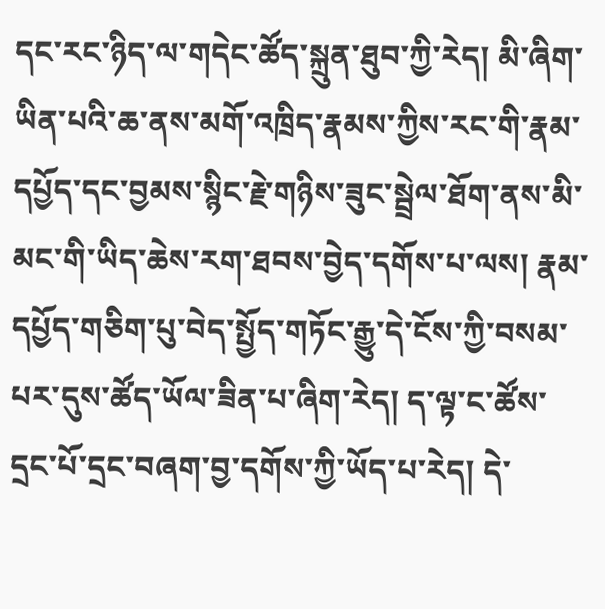དང་རང་ཉིད་ལ་གདེང་ཚོད་སྐྲུན་ཐུབ་ཀྱི་རེད། མི་ཞིག་ཡིན་པའི་ཆ་ནས་མགོ་འཁྲིད་རྣམས་ཀྱིས་རང་གི་རྣམ་དཔྱོད་དང་བྱམས་སྙིང་རྗེ་གཉིས་ཟུང་སྦྲེལ་ཐོག་ནས་མི་མང་གི་ཡིད་ཆེས་རག་ཐབས་བྱེད་དགོས་པ་ལས། རྣམ་དཔྱོད་གཅིག་པུ་བེད་སྤྱོད་གཏོང་རྒྱུ་དེ་ངོས་ཀྱི་བསམ་པར་དུས་ཚོད་ཡོལ་ཟིན་པ་ཞིག་རེད། ད་ལྟ་ང་ཚོས་དྲང་པོ་དྲང་བཞག་བྱ་དགོས་ཀྱི་ཡོད་པ་རེད། དེ་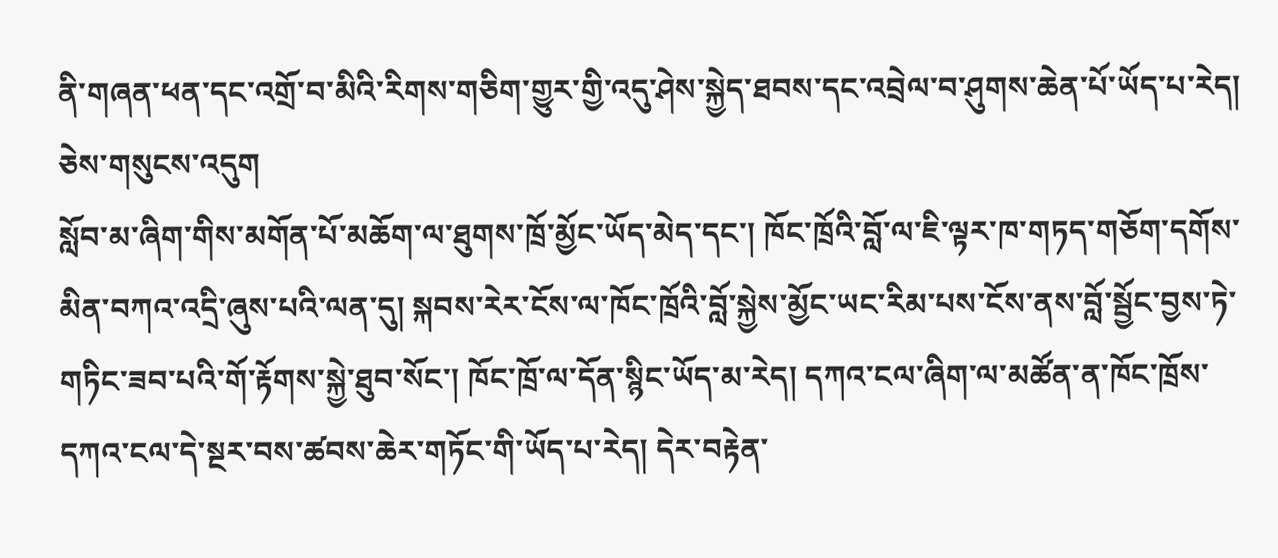ནི་གཞན་ཕན་དང་འགྲོ་བ་མིའི་རིགས་གཅིག་གྱུར་གྱི་འདུ་ཤེས་སྐྱེད་ཐབས་དང་འབྲེལ་བ་ཤུགས་ཆེན་པོ་ཡོད་པ་རེད། ཅེས་གསུངས་འདུག
སློབ་མ་ཞིག་གིས་མགོན་པོ་མཆོག་ལ་ཐུགས་ཁྲོ་མྱོང་ཡོད་མེད་དང་། ཁོང་ཁྲོའི་བློ་ལ་ཇི་ལྟར་ཁ་གཏད་གཅོག་དགོས་མིན་བཀའ་འདྲི་ཞུས་པའི་ལན་དུ། སྐབས་རེར་ངོས་ལ་ཁོང་ཁྲོའི་བློ་སྐྱེས་མྱོང་ཡང་རིམ་པས་ངོས་ནས་བློ་སྦྱོང་བྱས་ཏེ་གཏིང་ཟབ་པའི་གོ་རྟོགས་སྐྱེ་ཐུབ་སོང་། ཁོང་ཁྲོ་ལ་དོན་སྙིང་ཡོད་མ་རེད། དཀའ་ངལ་ཞིག་ལ་མཚོན་ན་ཁོང་ཁྲོས་དཀའ་ངལ་དེ་སྔར་བས་ཚབས་ཆེར་གཏོང་གི་ཡོད་པ་རེད། དེར་བརྟེན་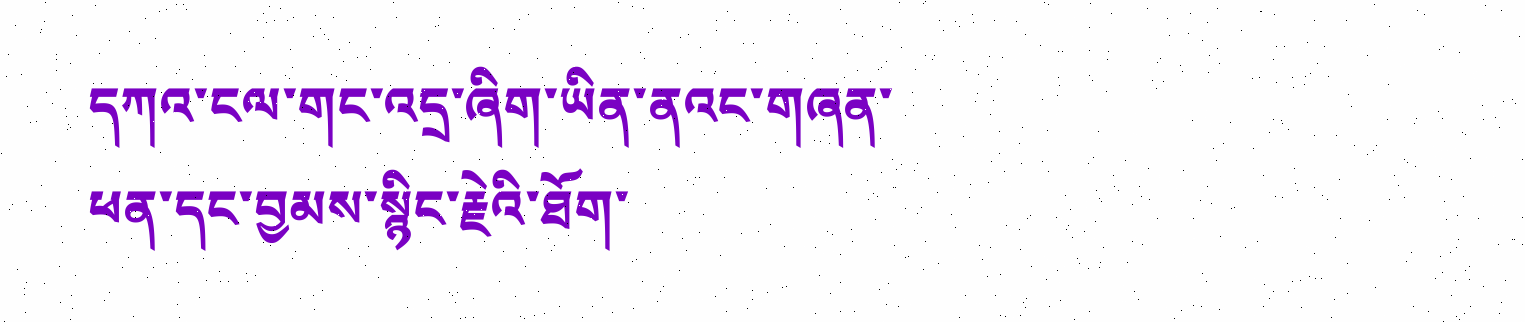དཀའ་ངལ་གང་འདྲ་ཞིག་ཡིན་ནའང་གཞན་ཕན་དང་བྱམས་སྙིང་རྗེའི་ཐོག་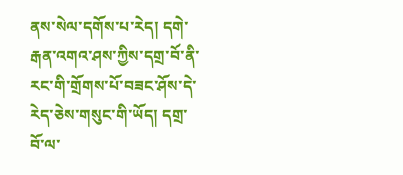ནས་སེལ་དགོས་པ་རེད། དགེ་རྒན་འགའ་ཤས་ཀྱིས་དགྲ་བོ་ནི་རང་གི་གྲོགས་པོ་བཟང་ཤོས་དེ་རེད་ཅེས་གསུང་གི་ཡོད། དགྲ་བོ་ལ་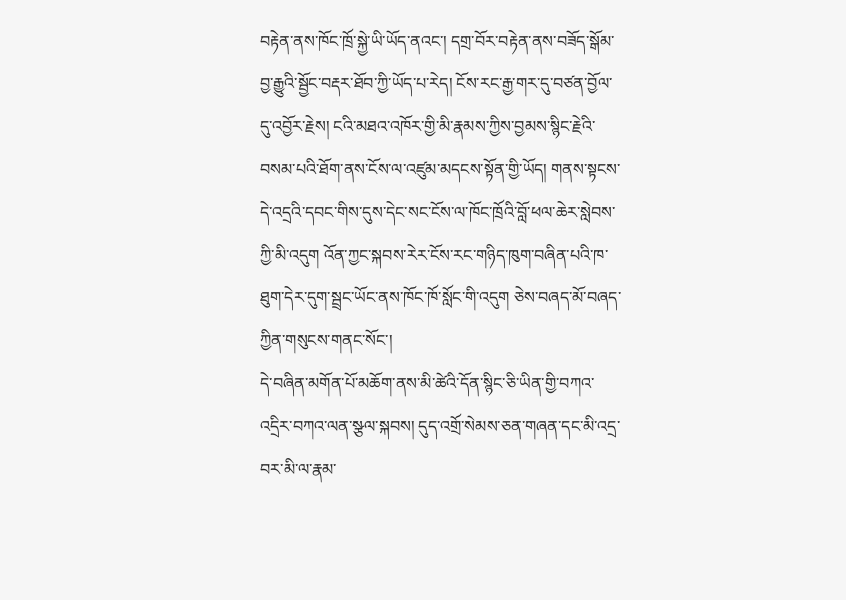བརྟེན་ནས་ཁོང་ཁྲོ་སྐྱེ་ཡི་ཡོད་ནའང་། དགྲ་བོར་བརྟེན་ནས་བཟོད་སྒོམ་བྱ་རྒྱུའི་སྦྱོང་བརྡར་ཐོབ་ཀྱི་ཡོད་པ་རེད། ངོས་རང་རྒྱ་གར་དུ་བཙན་བྱོལ་དུ་འབྱོར་རྗེས། ངའི་མཐའ་འཁོར་གྱི་མི་རྣམས་ཀྱིས་བྱམས་སྙིང་རྗེའི་བསམ་པའི་ཐོག་ནས་ངོས་ལ་འཛུམ་མདངས་སྟོན་གྱི་ཡོད། གནས་སྟངས་དེ་འདྲའི་དབང་གིས་དུས་དེང་སང་ངོས་ལ་ཁོང་ཁྲོའི་བློ་ཕལ་ཆེར་སླེབས་ཀྱི་མི་འདུག འོན་ཀྱང་སྐབས་རེར་ངོས་རང་གཉིད་ཁུག་བཞིན་པའི་ཁ་ཐུག་དེར་དུག་སྦྲང་ཡོང་ནས་ཁོང་ཁོ་སློང་གི་འདུག ཅེས་བཞད་མོ་བཞད་ཀྱིན་གསུངས་གནང་སོང་།
དེ་བཞིན་མགོན་པོ་མཆོག་ནས་མི་ཚེའི་དོན་སྙིང་ཅི་ཡིན་གྱི་བཀའ་འདྲིར་བཀའ་ལན་སྩལ་སྐབས། དུད་འགྲོ་སེམས་ཅན་གཞན་དང་མི་འདྲ་བར་མི་ལ་རྣམ་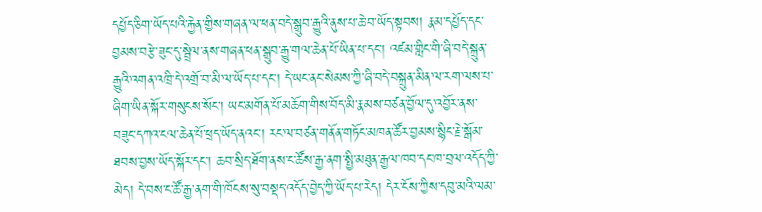དཔྱོད་ཅིག་ཡོད་པའི་རྐྱེན་གྱིས་གཞན་ལ་ཕན་བདེ་སྒྲུབ་རྒྱུའི་ནུས་པ་ཆེ་བ་ཡོད་སྟབས། རྣམ་དཔྱོད་དང་བྱམས་བརྩེ་ཟུང་དུ་སྦྲེལ་ནས་གཞན་ཕན་སྒྲུབ་རྒྱུ་གལ་ཆེན་པོ་ཡིན་པ་དང་། འཛམ་གླིང་གི་ཞི་བདེ་སྐྲུན་རྒྱུའི་འགན་འཁྲི་དེ་འགྲོ་བ་མི་ལ་ཡོད་པ་དང་། དེ་ཡང་ནང་སེམས་ཀྱི་ཞི་བདེ་བསྐྲུན་མིན་ལ་རག་ལས་པ་ཞིག་ཡིན་སྐོར་གསུངས་སོང་། ཡང་མགོན་པོ་མཆོག་གིས་བོད་མི་རྣམས་བཙན་བྱོལ་དུ་འབྱོར་ནས་བཟུང་དཀའ་ངལ་ཆེན་པོ་ཕྲད་ཡོད་ནའང་། རང་ལ་བཙན་གནོན་གཏོང་མཁན་ཚོར་བྱམས་སྙིང་རྗེ་སྒོམ་ཐབས་བྱས་ཡོད་སྐོར་དང་། ཆབ་སྲིད་ཐོག་ནས་ང་ཚོས་རྒྱ་ནག་སྤྱི་མཐུན་རྒྱལ་ཁབ་དང་ཁ་བྲལ་འདོད་ཀྱི་མེད། དེ་བས་ང་ཚོ་རྒྱ་ནག་གི་ཁོངས་སུ་བསྡད་འདོད་བྱེད་ཀྱི་ཡོད་པ་རེད། དེར་ངོས་ཀྱིས་དབུ་མའི་ལམ་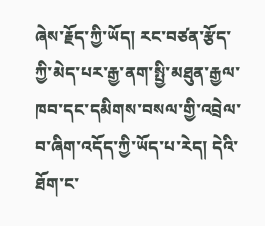ཞེས་རྗོད་ཀྱི་ཡོད། རང་བཙན་རྩོད་ཀྱི་མེད་པར་རྒྱ་ནག་སྤྱི་མཐུན་རྒྱལ་ཁབ་དང་དམིགས་བསལ་གྱི་འབྲེལ་བ་ཞིག་འདོད་ཀྱི་ཡོད་པ་རེད། དེའི་ཐོག་ང་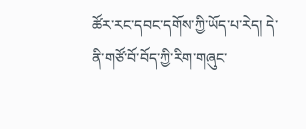ཚོར་རང་དབང་དགོས་ཀྱི་ཡོད་པ་རེད། དེ་ནི་གཙོ་བོ་བོད་ཀྱི་རིག་གཞུང་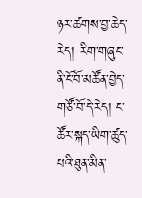ཉར་ཚགས་བྱ་ཆེད་རེད། རིག་གཞུང་ནི་ངོ་བོ་མཚོན་བྱེད་གཙོ་བོ་དེ་རེད། ང་ཚོར་སྐད་ཡིག་ཚུད་པའི་ཐུན་མིན་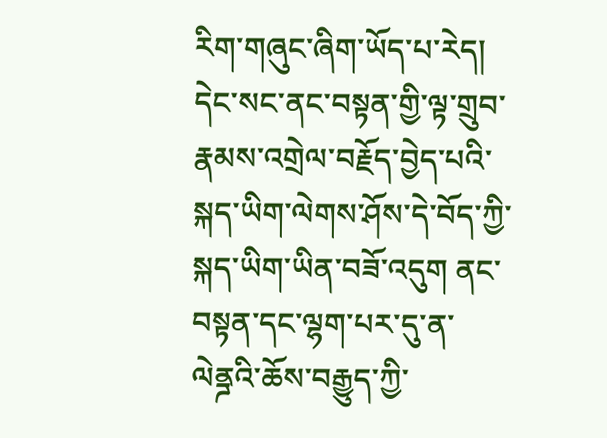རིག་གཞུང་ཞིག་ཡོད་པ་རེད། དེང་སང་ནང་བསྟན་གྱི་ལྟ་གྲུབ་རྣམས་འགྲེལ་བརྗོད་བྱེད་པའི་སྐད་ཡིག་ལེགས་ཤོས་དེ་བོད་ཀྱི་སྐད་ཡིག་ཡིན་བཟོ་འདུག ནང་བསྟན་དང་ལྷག་པར་དུ་ན་ལེནྜའི་ཆོས་བརྒྱུད་ཀྱི་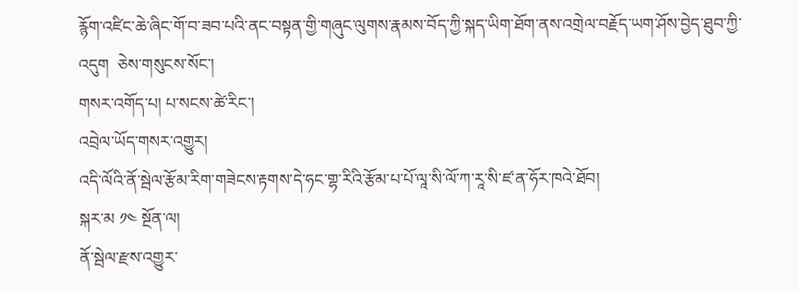རྙོག་འཛིང་ཆེ་ཞིང་གོ་བ་ཟབ་པའི་ནང་བསྟན་གྱི་གཞུང་ལུགས་རྣམས་བོད་ཀྱི་སྐད་ཡིག་ཐོག་ནས་འགྲེལ་བརྗོད་ཡག་ཤོས་བྱེད་ཐུབ་ཀྱི་འདུག  ཅེས་གསུངས་སོང་།
གསར་འགོད་པ། པ་སངས་ཚེ་རིང་།
འབྲེལ་ཡོད་གསར་འགྱུར།
འདི་ལོའི་ནོ་སྦེལ་རྩོམ་རིག་གཟེངས་རྟགས་དེ་ཧང་གྷ་རིའི་རྩོམ་པ་པོ་ལཱ་སི་ལོ་ཀ་རཱ་སི་ཛ་ན་ཧོར་ཁའེ་ཐོབ།
སྐར་མ ༡༤ སྔོན་ལ།
ནོ་སྦེལ་རྫས་འགྱུར་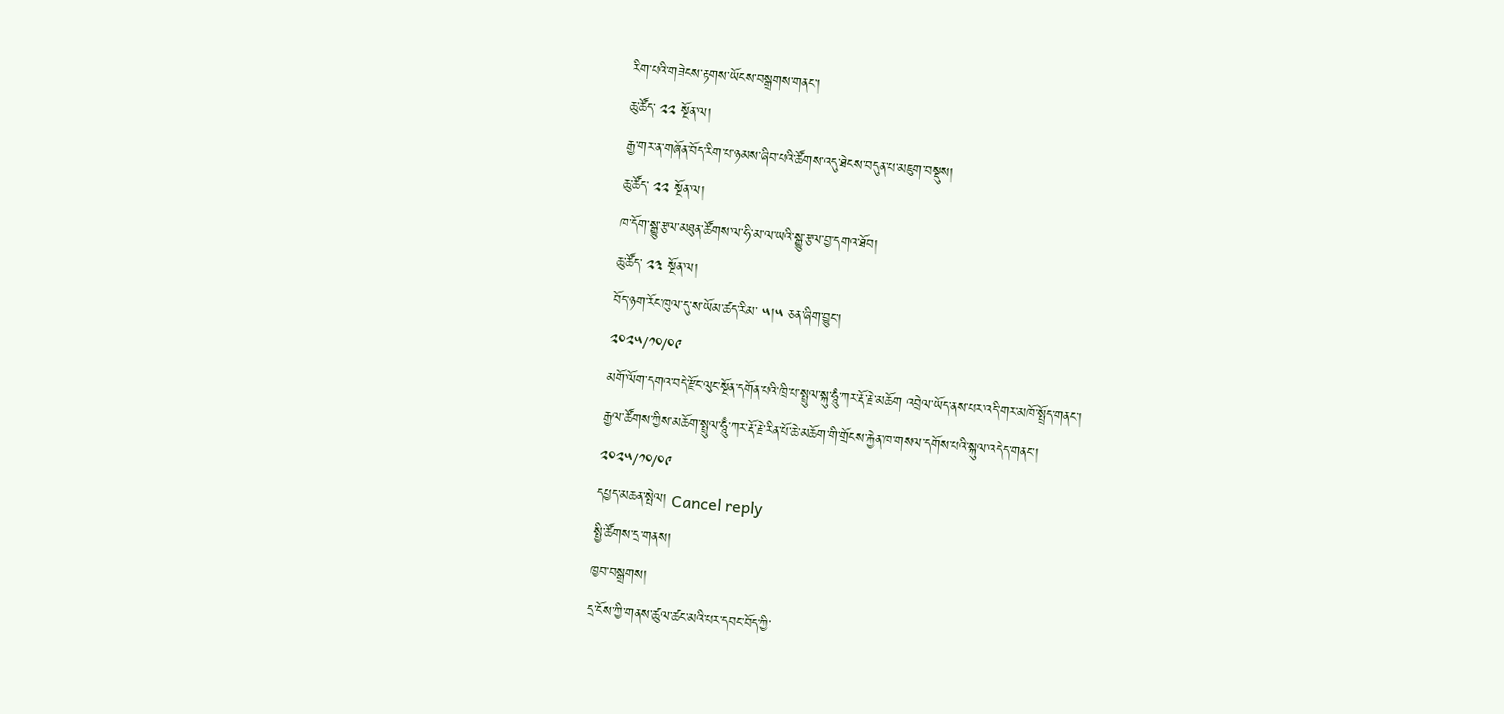རིག་པའི་གཟེངས་རྟགས་ཡོངས་བསྒྲགས་གནང་།
ཆུ་ཚོད་ ༢༢ སྔོན་ལ།
རྒྱ་གར་ན་གཞོན་བོད་རིག་པ་ཉམས་ཞིབ་པའི་ཚོགས་འདུ་ཐེངས་བདུན་པ་མཇུག་བསྡུས།
ཆུ་ཚོད་ ༢༢ སྔོན་ལ།
ཁ་དོག་སྒྱུ་རྩལ་མཐུན་ཚོགས་ལ་ཧི་མ་ལ་ཡའི་སྒྱུ་རྩལ་བྱ་དགའ་ཐོབ།
ཆུ་ཚོད་ ༢༣ སྔོན་ལ།
བོད་ཉག་རོང་ཁུལ་དུ་ས་ཡོམ་ཚད་རིམ་ ༥།༥ ཅན་ཞིག་བྱུང་།
༢༠༢༥/༡༠/༠༩
མགོ་ལོག་དགའ་བདེ་རྫོང་ལུང་སྔོན་དགོན་པའི་ཁྲི་པ་སྤྲུལ་སྐུ་ཧཱུཾ་ཀར་རྡོ་རྗེ་མཆོག འབྲེལ་ཡོད་ནས་པར་འདི་གར་མཁོ་སྤྲོད་གནང་།
རྒྱལ་ཚོགས་ཀྱིས་མཆོག་སྤྲུལ་ཧཱུྃ་ཀར་རྡོ་རྗེ་རིན་པོ་ཆེ་མཆོག་གི་གྲོངས་རྐྱེན་ཁ་གསལ་དགོས་པའི་སྐུལ་འདེད་གནང་།
༢༠༢༥/༡༠/༠༩
དཔྱད་མཆན་སྤེལ། Cancel reply
སྤྱི་ཚོགས་དྲ་གནས།
ཁྱབ་བསྒྲགས།
དྲ་ངོས་ཀྱི་གནས་ཚུལ་ཚང་མའི་པར་དབང་བོད་ཀྱི་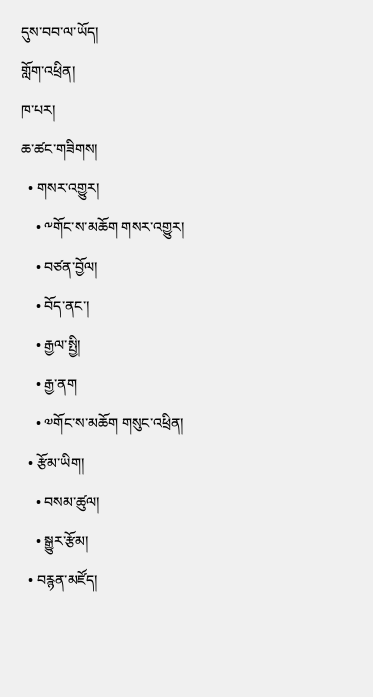དུས་བབ་ལ་ཡོད།
གློག་འཕྲིན།
ཁ་པར།
ཆ་ཚང་གཟིགས།
  • གསར་འགྱུར།
    • ༸གོང་ས་མཆོག གསར་འགྱུར།
    • བཙན་བྱོལ།
    • བོད་ནང་།
    • རྒྱལ་སྤྱི།
    • རྒྱ་ནག
    • ༧གོང་ས་མཆོག གསུང་འཕྲིན།
  • རྩོམ་ཡིག།
    • བསམ་ཚུལ།
    • སྒྱུར་རྩོམ།
  • བརྙན་མཛོད།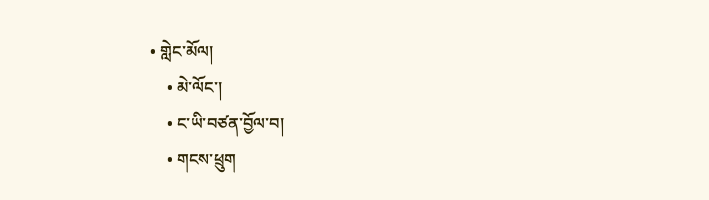• གླེང་མོལ།
    • མེ་ལོང་།
    • ང་ཡི་བཙན་བྱོལ་བ།
    • གངས་ཕྲུག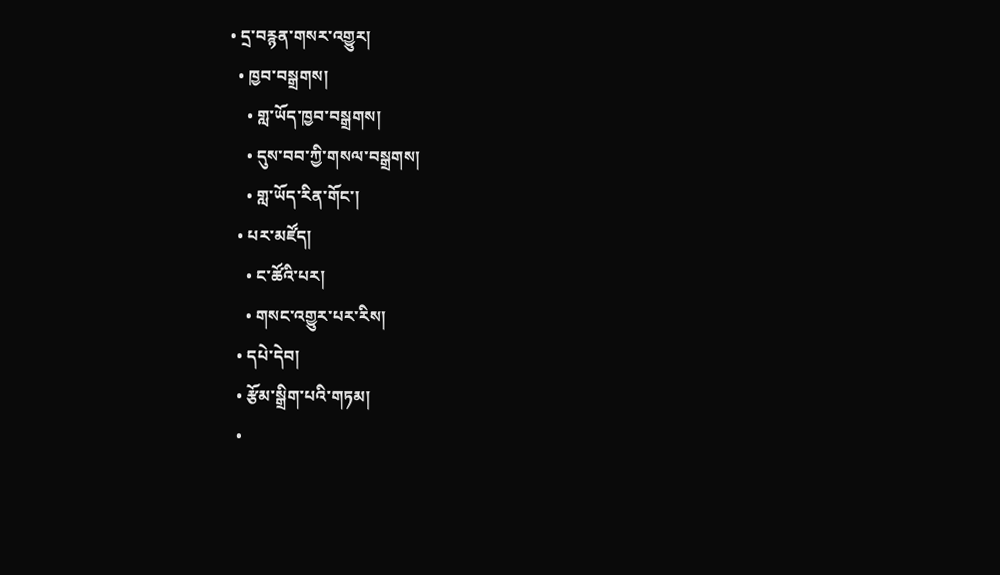• དྲ་བརྙན་གསར་འགྱུར།
  • ཁྱབ་བསྒྲགས།
    • གླ་ཡོད་ཁྱབ་བསྒྲགས།
    • དུས་བབ་ཀྱི་གསལ་བསྒྲགས།
    • གླ་ཡོད་རིན་གོང་།
  • པར་མཛོད།
    • ང་ཚོའི་པར།
    • གསང་འགྱུར་པར་རིས།
  • དཔེ་དེབ།
  • རྩོམ་སྒྲིག་པའི་གཏམ།
  •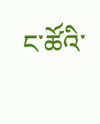ང་ཚོའི་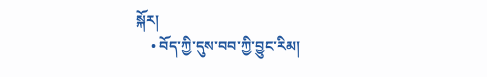སྐོར།
    • བོད་ཀྱི་དུས་བབ་ཀྱི་བྱུང་རིམ།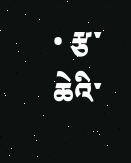• རྩ་ཆེའི་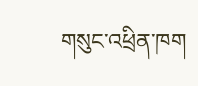གསུང་འཕྲིན་ཁག